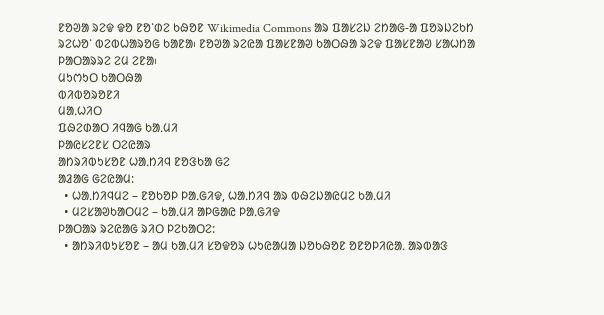ᱱᱚᱣᱟ ᱨᱮᱫ ᱫᱚ ᱱᱚᱸᱰᱮ ᱠᱷᱚᱱ Wikimedia Commons ᱟᱨ ᱯᱟᱥᱮᱡ ᱮᱴᱟᱜ-ᱟ ᱯᱚᱨᱡᱮᱠᱴ ᱨᱮᱦᱚᱸ ᱵᱮᱵᱦᱟᱨᱚᱜ ᱠᱟᱱᱟ᱾ ᱱᱚᱣᱟ ᱨᱮᱭᱟ ᱯᱟᱥᱱᱟᱣ ᱠᱟᱛᱷᱟ ᱨᱮᱫ ᱯᱟᱥᱱᱟᱣ ᱥᱟᱦᱴᱟ ᱞᱟᱛᱟᱨᱨᱮ ᱮᱢ ᱮᱱᱟ᱾
ᱢᱩᱬᱩᱛ ᱠᱟᱛᱷᱟ
ᱵᱤᱵᱚᱨᱚᱱᱤ
ᱢᱟᱹᱦᱤᱛ
ᱯᱷᱮᱰᱟᱛ ᱤᱧᱟᱜ ᱠᱟᱹᱢᱤ
ᱞᱟᱭᱥᱮᱱᱥ ᱛᱮᱭᱟᱨ
ᱟᱴᱨᱤᱵᱩᱥᱚᱱ ᱦᱟᱹᱴᱤᱧ ᱱᱚᱝᱠᱟ ᱜᱮ
ᱟᱲᱟᱜ ᱜᱮᱭᱟᱢ:
  • ᱦᱟᱹᱴᱤᱧᱢᱮ – ᱱᱚᱠᱚᱞ ᱞᱟᱹᱜᱤᱫ, ᱦᱟᱹᱴᱤᱧ ᱟᱨ ᱵᱷᱮᱡᱟᱭᱢᱮ ᱠᱟᱹᱢᱤ
  • ᱢᱮᱥᱟᱣᱠᱟᱛᱢᱮ – ᱠᱟᱹᱢᱤ ᱟᱞᱜᱟᱭ ᱞᱟᱹᱜᱤᱫ
ᱞᱟᱛᱟᱨ ᱨᱮᱭᱟᱜ ᱨᱤᱛ ᱞᱮᱠᱟᱛᱮ:
  • ᱟᱴᱨᱤᱵᱩᱥᱚᱱ – ᱟᱢ ᱠᱟᱹᱢᱤ ᱥᱚᱫᱚᱨ ᱦᱩᱭᱟᱢᱟ ᱡᱚᱠᱷᱚᱱ ᱚᱱᱚᱞᱤᱭᱟᱹ ᱟᱨᱵᱟᱝ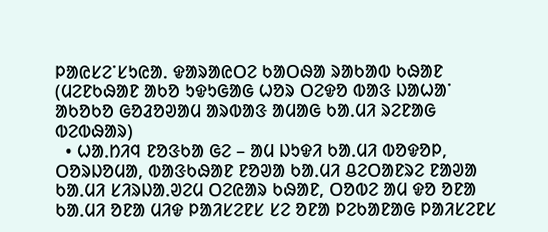ᱞᱟᱭᱥᱮᱸᱥᱩᱭᱟᱹ ᱫᱟᱨᱟᱭᱛᱮ ᱠᱟᱛᱷᱟ ᱨᱟᱠᱟᱵ ᱠᱷᱟᱱ (ᱢᱮᱱᱠᱷᱟᱱ ᱟᱠᱚ ᱩᱫᱩᱜᱟᱜ ᱦᱚᱨ ᱛᱮᱫᱚ ᱵᱟᱝ ᱡᱟᱦᱟᱸ ᱟᱠᱚᱠᱚ ᱜᱚᱲᱚᱣᱟᱢ ᱟᱨᱵᱟᱝ ᱟᱢᱟᱜ ᱠᱟᱹᱢᱤ ᱨᱮᱱᱟᱜ ᱵᱮᱵᱷᱟᱨ)
  • ᱦᱟᱹᱴᱤᱧ ᱱᱚᱝᱠᱟ ᱜᱮ – ᱟᱢ ᱡᱩᱫᱤ ᱠᱟᱹᱢᱤ ᱵᱚᱫᱚᱞ, ᱛᱚᱨᱡᱚᱢᱟ, ᱵᱟᱝᱠᱷᱟᱱ ᱱᱚᱣᱟ ᱠᱟᱹᱢᱤ ᱪᱮᱛᱟᱱᱨᱮ ᱱᱟᱣᱟ ᱠᱟᱹᱢᱤ ᱥᱤᱨᱡᱟᱹᱣᱮᱢ ᱛᱮᱭᱟᱨ ᱠᱷᱟᱱ, ᱛᱚᱵᱮ ᱟᱢ ᱫᱚ ᱚᱱᱟ ᱠᱟᱹᱢᱤ ᱚᱱᱟ ᱢᱤᱫ ᱞᱟᱤᱥᱮᱱᱥ ᱥᱮ ᱚᱱᱟ ᱞᱮᱠᱟᱱᱟᱜ ᱞᱟᱤᱥᱮᱱᱥ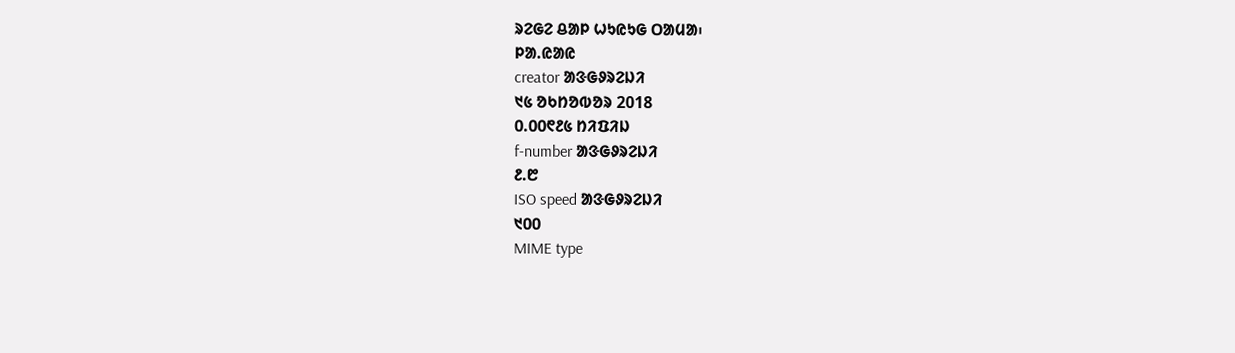ᱨᱮᱜᱮ ᱪᱟᱞ ᱦᱩᱭᱩᱜ ᱛᱟᱢᱟ᱾
ᱞᱟ.ᱭᱟᱭ
creator ᱟᱝᱜᱽᱨᱮᱡᱤ
᱑᱕ ᱚᱠᱴᱚᱵᱚᱨ 2018
᱐.᱐᱐᱖᱒᱕ ᱴᱤᱯᱤᱡ
f-number ᱟᱝᱜᱽᱨᱮᱡᱤ
᱒.᱘
ISO speed ᱟᱝᱜᱽᱨᱮᱡᱤ
᱑᱐᱐
MIME type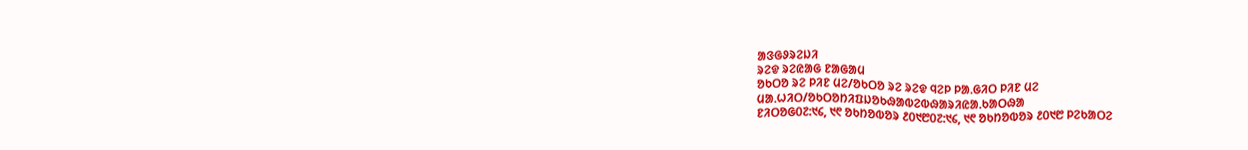ᱟᱝᱜᱽᱨᱮᱡᱤ
ᱨᱮᱫ ᱨᱮᱭᱟᱜ ᱱᱟᱜᱟᱢ
ᱚᱠᱛᱚ ᱨᱮ ᱞᱤᱱ ᱢᱮ/ᱚᱠᱛᱚ ᱨᱮ ᱨᱮᱫ ᱧᱮᱞ ᱞᱟᱹᱜᱤᱛ ᱞᱤᱱ ᱢᱮ
ᱢᱟᱹᱦᱤᱛ/ᱚᱠᱛᱚᱴᱤᱯᱡᱚᱠᱷᱟᱵᱮᱵᱷᱟᱨᱤᱭᱟᱹᱠᱟᱛᱷᱟ
ᱱᱤᱛᱚᱜ᱐᱗:᱑᱔, ᱑᱖ ᱚᱠᱴᱚᱵᱚᱨ ᱒᱐᱑᱘᱐᱗:᱑᱔, ᱑᱖ ᱚᱠᱴᱚᱵᱚᱨ ᱒᱐᱑᱘ ᱞᱮᱠᱟᱛᱮ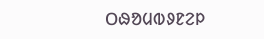ᱛᱷᱚᱢᱵᱽᱱᱮᱞ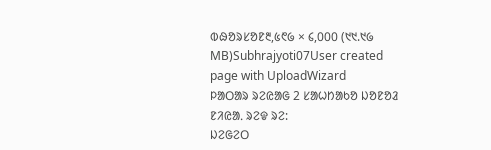ᱵᱷᱚᱨᱥᱚᱱ᱓,᱕᱖᱙ × ᱔,᱐᱐᱐ (᱑᱑.᱑᱙ MB)Subhrajyoti07User created page with UploadWizard
ᱞᱟᱛᱟᱨ ᱨᱮᱭᱟᱜ 2 ᱥᱟᱦᱴᱟᱠᱚ ᱡᱚᱱᱚᱲ ᱱᱤᱭᱟᱹ ᱨᱮᱫ ᱨᱮ:
ᱡᱮᱜᱮᱛ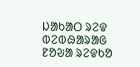ᱡᱟᱠᱟᱛ ᱨᱮᱫ ᱵᱮᱵᱷᱟᱨᱟᱜ
ᱱᱚᱶᱟ ᱨᱮᱫᱠᱚ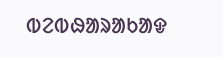ᱵᱮᱵᱷᱟᱨᱟᱠᱟᱫ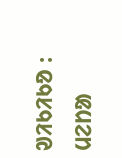ᱣᱤᱠᱤᱠᱚ :
ᱢᱮᱴᱟ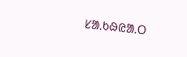ᱥᱟᱹᱠᱷᱭᱟᱹᱛ